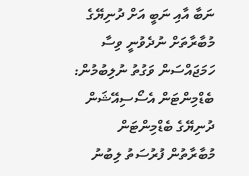ނަބާ އާއި ނަބީ އަށް ދުނިޔޭގެ މުބާރާތަށް ނުދެވުނީ ވިސާ ހަމަޖައްސަން ވަގުތު ނުލިބުމުން: ބެޑްމިންޓަން އެސޯސިއޭޝަން
ދުނިޔޭގެ ބެޑްމިންޓަން މުބާރާތުން ފުރުސަތު ލިބުނު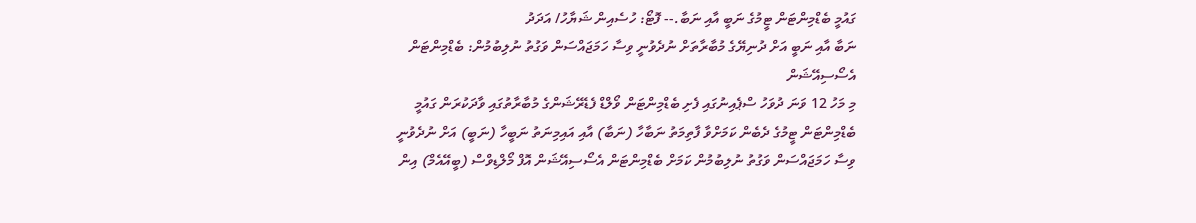ގައުމީ ބެޑްމިންޓަން ޓީމުގެ ނަބީ އާއި ނަބާ.-- ފޮޓޯ: ހުސެއިން ޝަޔާހު/ އަދަދު
ނަބާ އާއި ނަބީ އަށް ދުނިޔޭގެ މުބާރާތަށް ނުދެވުނީ ވިސާ ހަމަޖައްސަން ވަގުތު ނުލިބުމުން: ބެޑްމިންޓަން އެސޯސިއޭޝަން
މި މަހު 12 ވަނަ ދުވަހު ސްޕެއިނުގައި ފެށި ބެޑްމިންޓަން ވޯލްޑް ފެޑެރޭޝަންގެ މުބާރާތުގައި ވާދަކުރަން ގައުމީ ބެޑްމިންޓަން ޓީމުގެ ދެބެން ކަމަށްވާ ފާތިމަތު ނަބާހާ (ނަބާ) އާއި އައިމިނަތު ނަބީހާ (ނަބީ) އަށް ނުދެވުނީ ވިސާ ހަމަޖައްސަން ވަގުތު ނުލިބުމުން ކަމަށް ބެޑްމިންޓަން އެސޯސިއޭޝަން އޮފް މޯލްޑިވްސް (ބީއޭއެމް) އިން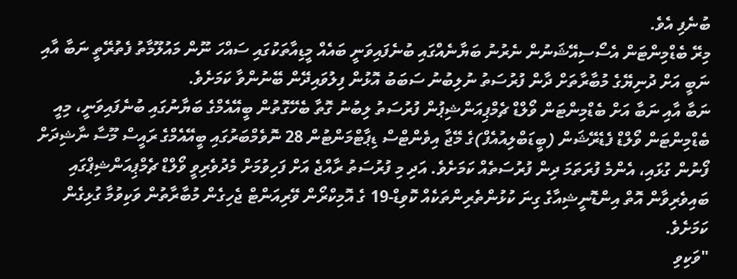ބުނެފި އެވެ.
މިރޭ ބެޑްމިންޓަން އެސޯސިއޭޝަނުން ނެރުނު ބަޔާނެއްގައި ބުނެފައިވަނީ ބައެއް މީޑިއާތަކުގައި ސައްހަ ނޫން މައުލޫމާތު ފެތުރޭތީ ނަބާ އާއި ނަބީ އަށް ދުނިޔޭގެ މުބާރާތަށް ދާން ފުރުސަތު ނުލިބުނު ސަބަބު އޮޅުން ފިލުވައިދޭން ބޭނުންވާ ކަމަށެވެ.
ނަބާ އާއި ނަބާ އަށް ބެޑްމިންޓަން ވޯލްޑް ޗެމްޕިއަންޝިޕުން ފުރުސަތު ލިބުނު ގޮތާ ބެހޭގޮތުން ބީއޭއެމްގެ ބަޔާނުގައި ބުނެފައިވަނީ، މިއީ ބެޑްމިންޓަން ވޯލްޑް ފެޑެރޭޝަން (ބީޑަބްލިއުއެފް)ގެ މޭޖާ އިވެންޓްސް ޑިޕާޓްމަންޓުން 28 ނޮވެމްބަރުގައި ބީއޭއެމްގެ ރައީސް މޫސާ ނާޝިދަށް ފޯނުން ގުޅައި، އެންމެ ފުރަތަމަ ދިން ފުރުސަތެއް ކަމަށެވެ. އަދި މި ފުރުސަތު ރާއްޖެ އަށް ފަހިވުމަށް މެދުވެރިވީ ވޯލްޑް ޗެމްޕިއަންޝިޕްގައި ބައިވެރިވާން އޮތް އިންޑޮނީޝިއާގެ ގިނަ ކުޅުންތެރިންތަކެއް ކޮވިޑް-19 ގެ އޮމިކްރޯން ވޭރިއަންޓް ޖެހިގެން މުބާރާތުން ވަކިވުމާ ގުޅިގެން ކަމަށެވެ.
"ވަކިވި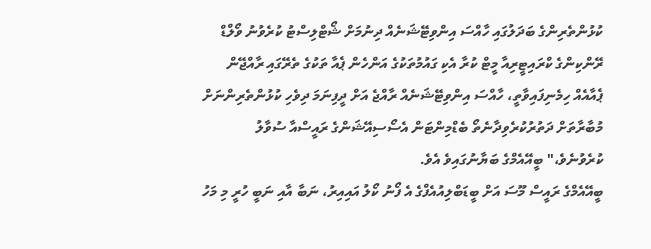ކުޅުންތެރިންގެ ބަދަލުގައި ހާއްސަ އިންވިޓޭޝަނެއް ދިނުމަށް ޝޯޓްލިސްޓު ކުރެވުނު ވޯލްޑް ރޭންކިންގެ ކްރައިޓީރިއާ މީޓް ކުރާ އެކި ގައުމުތަކުގެ އަންހެން ޕެއާ ތަކުގެ ތެރޭގައި ރާއްޖޭން ޕެއާއެއް ހިމެނިފައިވާތީ، ހާއްސަ އިންވިޓޭޝަނެއް ރާއްޖެ އަށް ދީފިނަމަ ދިވެހި ކުޅުންތެރިންނަށް މުބާރާތަށް ދަތުރުކުރެވިދާނެތޯ ބެޑްމިންޓަން އެސޯސިއޭޝަންގެ ރައީސްއާ ސުވާލު ކުރެވުނެވެ،" ބީއޭއެމްގެ ބަޔާނުގައިވެ އެވެ.
ބީއޭއެމްގެ ރައީސް މޫސަ އަށް ބީޑަބްލިއުއެފްގެ އެ ފޯނު ކޯލު އައިއިރު، ނަބާ އާއި ނަބީ ހުރީ މި މަހު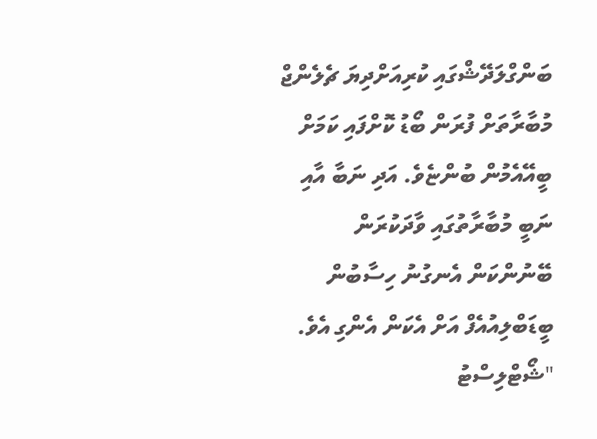ބަންގްލަދޭޝްގައި ކުރިއަށްދިޔަ ޗެލެންޖް މުބާރާތަށް ފުރަން ބޯޑު ކޮށްފައި ކަމަށް ބީއޭއެމުން ބުންޏެވެ. އަދި ނަބާ އާއި ނަބީ މުބާރާތުގައި ވާދަކުރަން ބޭނުންކަން އެނގުނު ހިސާބުން ބީޑަބްލިއުއެފް އަށް އެކަން އެންގި އެވެ.
"ޝޯޓްލިސްޓު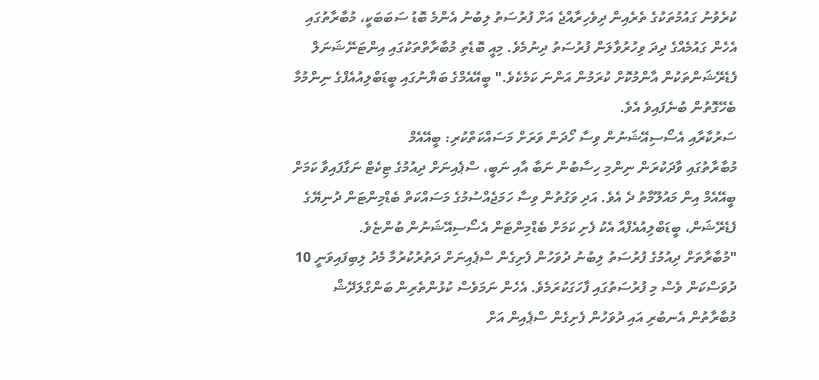ކުރެވުނު ގައުމުތަކުގެ ތެރެއިން ދިވެހިރާއްޖެ އަށް ފުރުސަތު ލިބުނު އެންމެ ބޮޑު ސަބަބަކީ، މުބާރާތުގައި އެހެން ގައުމެއްގެ ދިދަ ވިހުރުވާލަން ފުރުސަތު ދިނުމެވެ. މިއީ ބޮޑެތި މުބާރާތްތަކުގައި އިންޓަނޭޝަނަލް ފެޑެރޭޝަންތަކުން އާންމުކޮށް ކުރަމުން އަންނަ ކަމެކެވެ." ބީއޭއެމްގެ ބަޔާނުގައި ބީޑަބްލިއުއެފްގެ ނިންމުމާ ބެހޭގޮތުން ބުނެފައިވެ އެވެ.
ސަރުކާރާއި އެސޯސިއޭޝަނުން ވިސާ ހޯދަން ވަރަށް މަސައްކަތްކުރި: ބީއޭއެމް
މުބާރާތުގައި ވާދަކުރަން ނިންމި ހިސާބުން ނަބާ އާއި ނަބީ، ސްޕެއިނަށް ދިއުމުގެ ޓިކެޓް ނަގާފައިވާ ކަމަށް ބީއޭއެމް އިން މައުލޫމާތު ދެ އެވެ. އަދި ވަގުތުން ވިސާ ހަމަޖެއްސުމުގެ މަސައްކަތް ބެޑްމިންޓަން ދުނިޔޭގެ ފެޑެރޭޝަން، ބީޑަބްލިއުއެފްއާ އެކު ފެށި ކަމަށް ބެޑްމިންޓަން އެސޯސިއޭޝަނުން ބުންޏެވެ.
"މުބާރާތަށް ދިއުމުގެ ފުރުސަތު ލިބުނު ދުވަހުން ފެށިގެން ސްޕެއިނަށް ދަތުރުކުރުމާ މެދު ލިބިފައިވަނީ 10 ދުވަސްކަން ވެސް މި ފުރުސަތުގައި ފާހަގަކުރަމެވެ. އެހެން ނަމަވެސް ކުޅުންތެރިން ބަންގްލަދޭޝް މުބާރާތުން އެނބުރި އައި ދުވަހުން ފެށިގެން ސްޕެއިން އަށް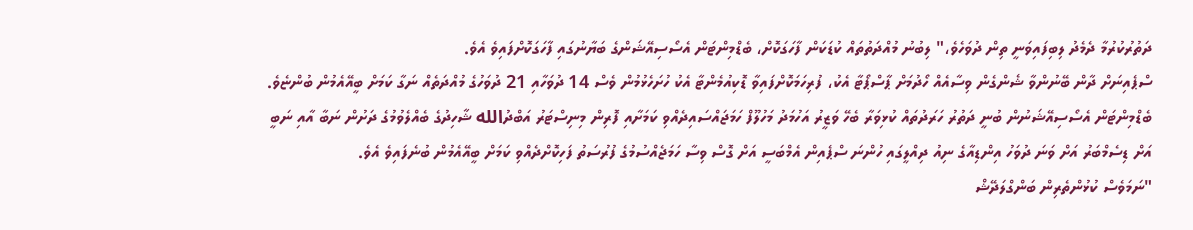ދަތުރުކުރުމާ ދެމެދު ލިބިފައިވަނީ ތިން ދުވަހެވެ،" ލިބުނު މުއްދަތުތައް ކުޑަކަން ފާހަގަކޮށް، ބެޑްމިންޓަން އެސޯސިއޭޝަންގެ ބަޔާނުގައި ފާހަގަކޮށްފައިވެ އެވެ.
ސްޕެއިނަށް ދާން ބޭނުންވާ ޝެންގެން ވިސާއެއް ހޯދުމަށް ޕާސްޕޯޓާ އެކު، ފުރިހަމަކޮށްފައިވާ ޑޮކިއުމެންޓާ އެކު ހުށަހެޅުމުން ވެސް 14 ދުވަހާއި 21 ދުވަހުގެ މުއްދަތެއް ނަގާ ކަމަށް ބީއޭއެމުން ބުންޏެވެ.
ބެޑްމިންޓަން އެސޯސިއޭޝަނުން ބުނީ ދަތުރު ހަރަދުތައް ކުޅިވަރާ ބެހޭ ވަޒީރު އަހުމަދު މަހުލޫފް ހަމަޖައްސައިދެއްވި ކަމަށާއި ފޮރިން މިނިސްޓަރު އަބްދުالله ޝާހިދުގެ ބެއްލެވުމުގެ ދަށުން ނަބާ އާއި ނަބީ އަށް ޑިސެމްބަރު އަށް ވަނަ ދުވަހު އިންޑިއާގެ ނިއު ދިއްލީގައި ހުންނަ ސްޕެއިން އެމްބަސީ އަށް ގޮސް ވިސާ ހަމަޖެއްސުމުގެ ފުރުސަތު ފަހިކޮށްދެއްވި ކަމަށް ބީއޭއެމުން ބުނެފައިވެ އެވެ.
"ނަމަވެސް ކުޅުންތެރިން ބަންގްލަދޭޝް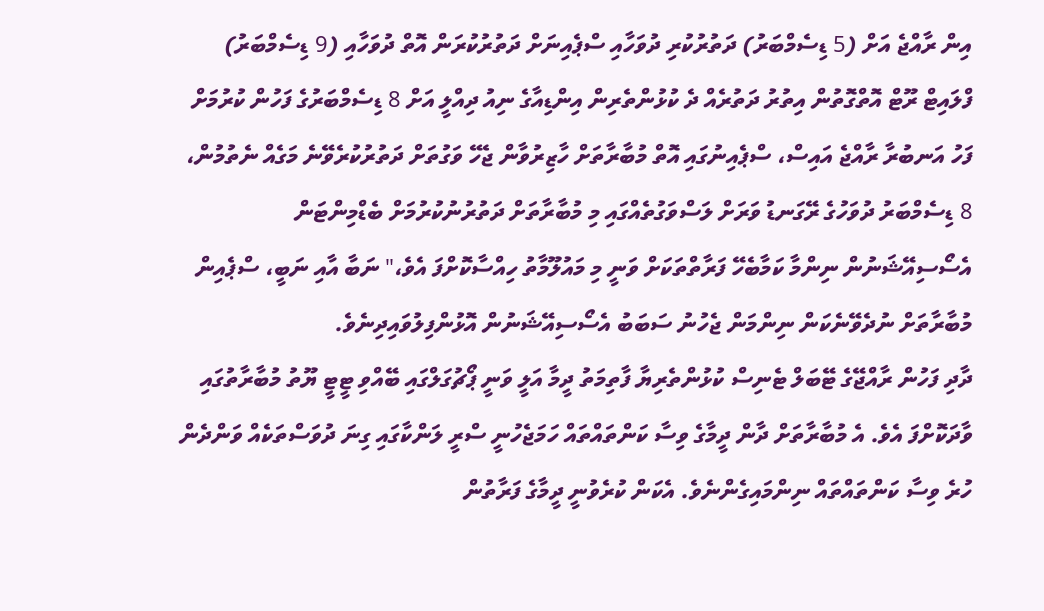އިން ރާއްޖެ އަށް (5 ޑިސެމްބަރު) ދަތުރުކުރި ދުވަހާއި ސްޕެއިނަށް ދަތުރުކުރަން އޮތް ދުވަހާއި (9 ޑިސެމްބަރު) ފްލައިޓް ރޫޓް އޮތްގޮތުން އިތުރު ދަތުރެއް ދެ ކުޅުންތެރިން އިންޑިއާގެ ނިއު ދިއްލީ އަށް 8 ޑިސެމްބަރުގެ ފަހުން ކުރުމަށް ފަހު އަނބުރާ ރާއްޖެ އައިސް، ސްޕެއިނުގައި އޮތް މުބާރާތަށް ހާޒިރުވާން ޖެހޭ ވަގުތަށް ދަތުރުކުރެވޭނެ މަގެއް ނެތުމުން، 8 ޑިސެމްބަރު ދުވަހުގެ ރޭގަނޑު ވަރަށް ލަސްވަގުތެއްގައި މި މުބާރާތަށް ދަތުރުނުކުރުމަށް ބެޑްމިންޓަން އެސޯސިއޭޝަނުން ނިންމާ ކަމާބެހޭ ފަރާތްތަކަށް ވަނީ މި މައުލޫމާތު ހިއްސާކޮށްފަ އެވެ،" ނަބާ އާއި ނަބީ، ސްޕެއިން މުބާރާތަށް ނުދެވޭނެކަން ނިންމަން ޖެހުނު ސަބަބު އެސޯސިއޭޝަނުން އޮޅުންފިލުވައިދިނެވެ.
ދާދި ފަހުން ރާއްޖޭގެ ޓޭބަލް ޓެނިސް ކުޅުންތެރިޔާ ފާތިމަތު ދީމާ އަލީ ވަނީ ޕޯޗުގަލްގައި ބޭއްވި ޓީޓީ ޔޫތު މުބާރާތުގައި ވާދަކޮށްފަ އެވެ. އެ މުބާރާތަށް ދާން ދީމާގެ ވިސާ ކަންތައްތައް ހަމަޖެހުނީ ސްރީ ލަންކާގައި ގިނަ ދުވަސްތަކެއް ވަންދެން ހުރެ ވިސާ ކަންތައްތައް ނިންމައިގެންނެވެ. އެކަން ކުރެވުނީ ދީމާގެ ފަރާތުން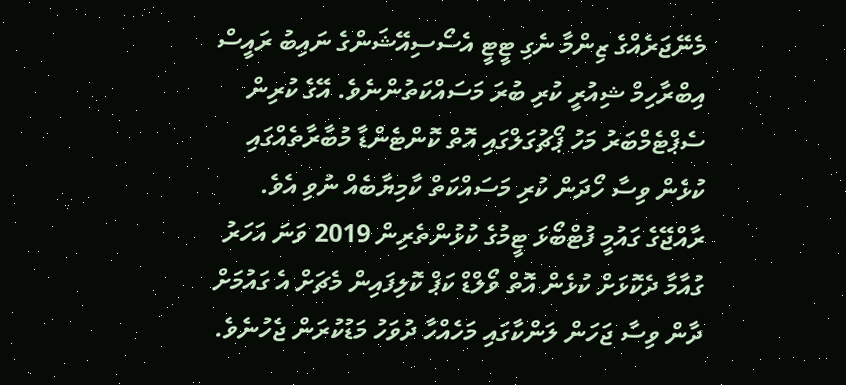މެނޭޖަރެއްގެ ޒިންމާ ނެގި ޓީޓީ އެސޯސިއޭޝަންގެ ނައިބު ރައީސް އިބްރާހިމް ޝިއުރީ ކުރި ބުރަ މަސައްކަތުންނެވެ. އޭގެ ކުރިން ސެޕްޓެމްބަރު މަހު ޕޯޗުގަލްގައި އޮތް ކޮންޓެންޑާ މުބާރާތެއްގައި ކުޅެން ވިސާ ހޯދަން ކުރި މަސައްކަތް ކާމިޔާބެއް ނުވި އެވެ.
ރާއްޖޭގެ ގައުމީ ފުޓްބޯޅަ ޓީމުގެ ކުޅުންތެރިން 2019 ވަނަ އަހަރު ގުއާމާ ދެކޮޅަށް ކުޅެން އޮތް ވޯލްޑް ކަޕް ކޮލިފައިން މެޗަށް އެ ގައުމަށް ދާން ވިސާ ޖަހަން ލަންކާގައި މަހެއްހާ ދުވަހު މަޑުކުރަން ޖެހުނެވެ.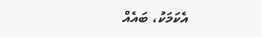އެކަމަކު، ބައެއް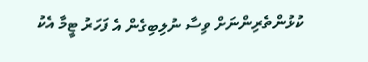ކުޅުންތެރިންނަށް ވިސާ ނުލިބިގެން އެ ފަހަރު ޓީމާ އެކު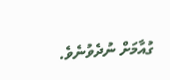ގުއާމަށް ނުދެވުނެވެ.